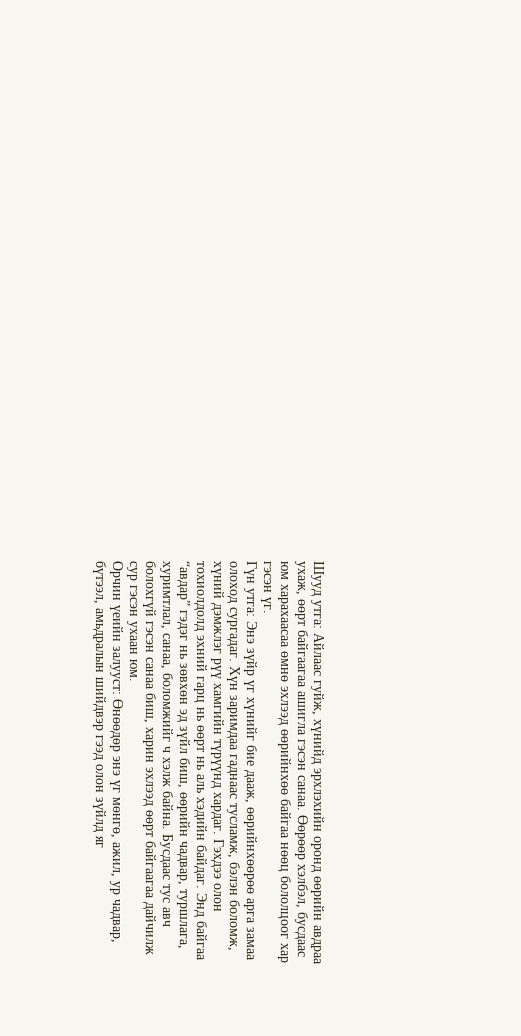Шууд утга: Айлаас гуйж, хүнийд эрхлэхийн оронд өөрийн авдраа ухаж, өөрт байгаагаа ашигла гэсэн санаа. Өөрөөр хэлбэл, бусдаас юм харахаасаа өмнө эхлээд өөрийнхөө байгаа нөөц бололцоог хар гэсэн үг.
Гүн утга: Энэ зүйр үг хүнийг бие дааж, өөрийнхөөрөө арга замаа олоход сургадаг. Хүн заримдаа гаднаас тусламж, бэлэн боломж, хүний дэмжлэг рүү хамгийн түрүүнд хардаг. Гэхдээ олон тохиолдолд эхний гарц нь өөрт нь аль хэдийн байдаг. Энд байгаа “авдар” гэдэг нь зөвхөн эд зүйл биш, өөрийн чадвар, туршлага, хуримтлал, санаа, боломжийг ч хэлж байна. Бусдаас тус авч болохгүй гэсэн санаа биш, харин эхлээд өөрт байгаагаа дайчилж сур гэсэн ухаан юм.
Орчин үеийн залууст: Өнөөдөр энэ үг мөнгө, ажил, ур чадвар, бүтээл, амьдралын шийдвэр гээд олон зүйлд яг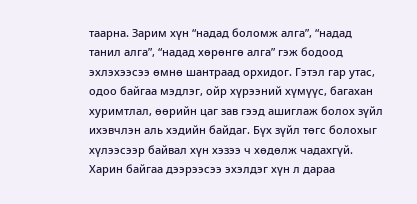таарна. Зарим хүн “надад боломж алга”, “надад танил алга”, “надад хөрөнгө алга” гэж бодоод эхлэхээсээ өмнө шантраад орхидог. Гэтэл гар утас, одоо байгаа мэдлэг, ойр хүрээний хүмүүс, багахан хуримтлал, өөрийн цаг зав гээд ашиглаж болох зүйл ихэвчлэн аль хэдийн байдаг. Бүх зүйл төгс болохыг хүлээсээр байвал хүн хэзээ ч хөдөлж чадахгүй. Харин байгаа дээрээсээ эхэлдэг хүн л дараа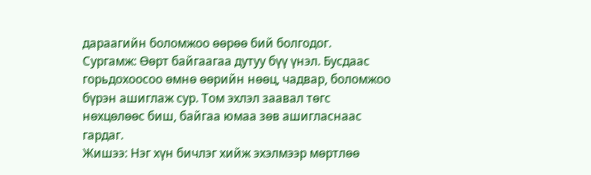дараагийн боломжоо өөрөө бий болгодог.
Сургамж: Өөрт байгаагаа дутуу бүү үнэл. Бусдаас горьдохоосоо өмнө өөрийн нөөц, чадвар, боломжоо бүрэн ашиглаж сур. Том эхлэл заавал төгс нөхцөлөөс биш, байгаа юмаа зөв ашигласнаас гардаг.
Жишээ: Нэг хүн бичлэг хийж эхэлмээр мөртлөө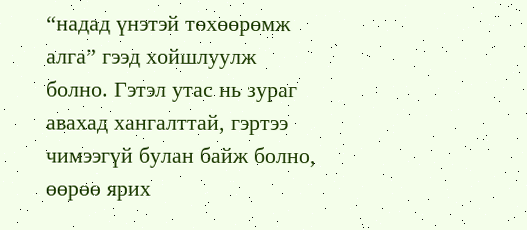“надад үнэтэй төхөөрөмж алга” гээд хойшлуулж болно. Гэтэл утас нь зураг авахад хангалттай, гэртээ чимээгүй булан байж болно, өөрөө ярих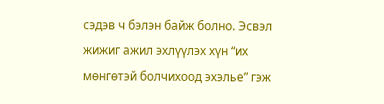сэдэв ч бэлэн байж болно. Эсвэл жижиг ажил эхлүүлэх хүн “их мөнгөтэй болчихоод эхэлье” гэж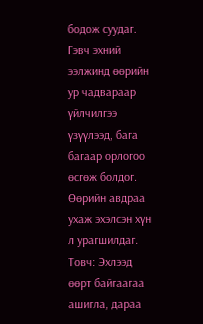бодож суудаг. Гэвч эхний ээлжинд өөрийн ур чадвараар үйлчилгээ үзүүлээд, бага багаар орлогоо өсгөж болдог. Өөрийн авдраа ухаж эхэлсэн хүн л урагшилдаг.
Товч: Эхлээд өөрт байгаагаа ашигла, дараа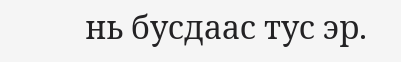нь бусдаас тус эр.